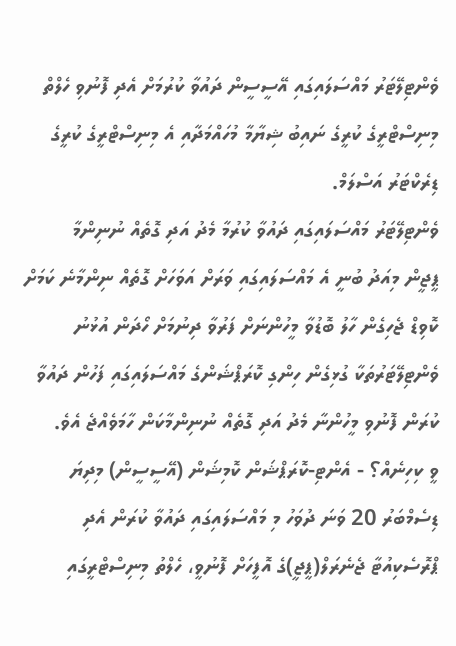ވެންޓިލޭޓަރު މައްސަލައިގައި އޭސީސީން ދައުވާ ކުރުމަށް އެދި ފޮނުވި ހެލްތް މިނިސްޓްރީގެ ކުރީގެ ނައިބު ޝިޔާމާ މުހައްމަދާއި އެ މިނިސްޓްރީގެ ކުރީގެ ޑިރެކްޓަރު އަސްލަމް.
ވެންޓިލޭޓަރު މައްސަލައިގައި ދައުވާ ކުރުމާ މެދު އަދި ގޮތެއް ނުނިންމާ
ޕީޖީން މިއަދު ބުނީ އެ މައްސަލައިގައި ވަރަށް އަވަހަށް ގޮތެއް ނިންމާނެ ކަމަށް
ކޮވިޑް ޖެހިގެން ހާލު ބޮޑުވާ މީހުންނަށް ފަރުވާ ދިނުމަށް ހޯދަން އުޅުނު ވެންޓިލޭޓަރުތަކާ ގުޅިގެން ހިންގި ކޮރަޕްޝަންގެ މައްސަލައިގައި ފަހުން ދައުވާ ކުރަން ފޮނުވި މީހުންނާ މެދު އަދި ގޮތެއް ނުނިންމާކަން ހާމަވެއްޖެ އެވެ.
ވީ ކިހިނެއް؟ - އެންޓި-ކޮރަޕްޝަން ކޮމިޝަން (އޭސީސީން) މިދިޔަ ޑިސެމްބަރު 20 ވަނަ ދުވަހު މި މައްސަލައިގައި ދައުވާ ކުރަން އެދި ޕްރޮސެކިއުޓާ ޖެނެރަލް(ޕީޖީ)ގެ އޮފީހަށް ފޮނުވީ، ހެލްތު މިނިސްޓްރީގައި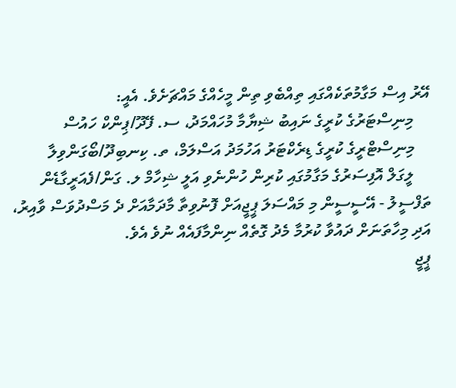އޭރު އިސް މަގާމުތަކެއްގައި ތިއްބެވި ތިން މީހެއްގެ މައްޗަށެވެ. އެއީ:
    މިނިސްޓަރުގެ ކުރީގެ ނައިބު ޝިޔާމާ މުހައްމަދު، ސ. ފޭދޫ/ޕިންކް ހައުސް
    މިނިސްޓްރީގެ ކުރީގެ ޑިރެކްޓަރު އަހުމަދު އަސްލަމް، ތ. ކިނބިދޫ/ބޯގަންވިލާ
    ލީގަލް އޮފިސަރުގެ މަގާމުގައި ކުރިން ހުންނެވި އަލީ ޝިހާމް ލ. ގަން/ފެއަރީގާޑެން
ތަފްސީލު - އޭސީސީން މި މައްސަލަ ޕީޖީއަށް ފޮނުވިތާ މާދަމާއަށް ދެ މަސްދުވަސް ވާއިރު، އަދި މިހާތަނަށް ދައުވާ ކުރުމާ މެދު ގޮތެއް ނިންމާފައެއް ނުވެ އެވެ.
ޕީޖީ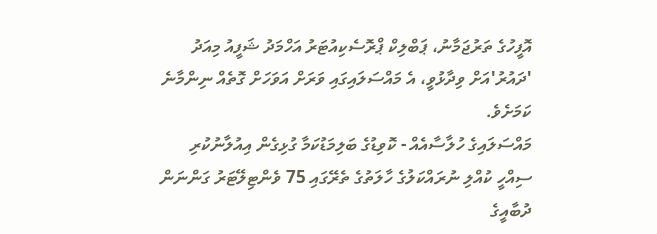އޮފީހުގެ ތަރުޖަމާނު، ޕަބްލިކް ޕްރޮސެކިއުޓަރު އަހްމަދު ޝަފީއު މިއަދު 'ދައުރު'އަށް ވިދާޅުވީ، އެ މައްސަލައިގައި ވަރަށް އަވަހަށް ގޮތެއް ނިންމާނެ ކަމަށެވެ.
މައްސަލައިގެ ހުލާސާއެއް - ކޮވިޑުގެ ބަލިމަޑުކަމާ ގުޅިގެން އިއުލާނުކުރި ސިއްހީ ކުއްލި ނުރައްކަލުގެ ހާލަތުގެ ތެރޭގައި 75 ވެންޓިލޭޓަރު ގަންނަން ދުބާއީގެ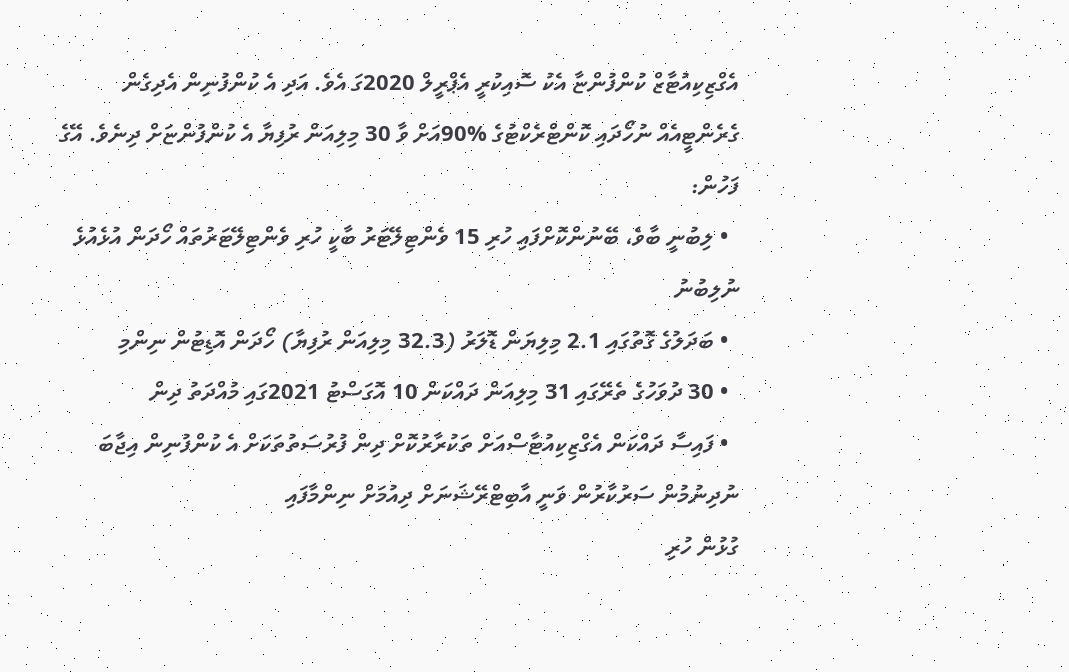އެގްޒިކިއުޓާޒް ކުންފުންޏާ އެކު ސޮއިކުރީ އެޕްރީލް 2020ގަ އެވެ. އަދި އެ ކުންފުނިން އެދިގެން ގެރެންޓީއެއް ނުހޯދައި ކޮންޓްރެކްޓުގެ %90އަށް ވާ 30 މިލިއަން ރުފިޔާ އެ ކުންފުންޏަށް ދިނެވެ. އޭގެ ފަހުން:
  • ލިބުނީ ބާވެ، ބޭނުންކޮށްފައި ހުރި 15 ވެންޓިލޭޓަރު ބާކީ ހުރި ވެންޓިލޭޓަރުތައް ހޯދަން އުޅެއުޅެ ނުލިބުނު
  • ބަދަލުގެ ގޮތުގައި 2.1 މިލިޔަން ޑޮލަރު (32.3 މިލިއަން ރުފިޔާ) ހޯދަން އޮޑިޓުން ނިންމި
  • 30 ދުވަހުގެ ތެރޭގައި 31 މިލިއަން ދައްކަން 10 އޮގަސްޓު 2021ގައި މުއްދަތު ދިން
  • ފައިސާ ދައްކަން އެގްޒިކިއުޓާސްއަށް ތަކުރާރުކޮށް ދިން ފުރުސަތުތަކަށް އެ ކުންފުނިން އިޖާބަ ނުދިނުމުން ސަރުކާރުން ވަނީ އާބިޓްރޭޝަނަށް ދިއުމަށް ނިންމާފައި
ގުޅުން ހުރި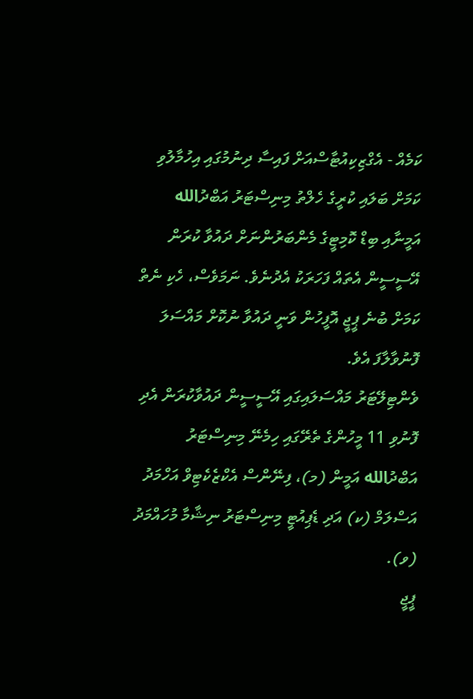ކަމެއް - އެގްޒިކިއުޓާސްއަށް ފައިސާ ދިނުމުގައި އިހުމާލުވި ކަމަށް ބަލައި ކުރީގެ ހެލްތު މިނިސްޓަރު އަބްދުالله އަމީނާއި ބިޑް ކޮމިޓީގެ މެންބަރުންނަށް ދައުވާ ކުރަން އޭސީސީން އެތައް ފަހަރަކު އެދުނެވެ. ނަމަވެސް، ހެކި ނެތް ކަމަށް ބުނެ ޕީޖީ އޮފީހުން ވަނީ ދައުވާ ނުކޮށް މައްސަލަ ފޮނުވާލާފަ އެވެ.
ވެންޓިލޭޓަރު މައްސަލައިގައި އޭސީސީން ދައުވާކުރަން އެދި ފޮނުވި 11 މީހުންގެ ތެރޭގައި ހިމެނޭ މިނިސްޓަރު އަބްދުالله އަމީން (މ)، ފިނޭންސް އެކްޒެކެޓިވް އަހްމަދު އަސްލަމް (ކ) އަދި ޑެޕިއުޓީ މިނިސްޓަރު ނިޝާމާ މުހައްމަދު (ވ).
ޕީޖީ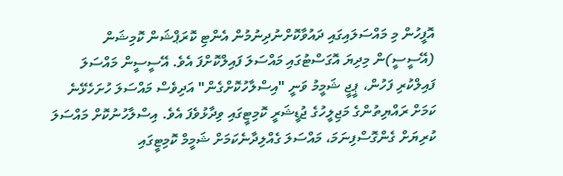އޮފީހުން މި މައްސަލައިގައި ދައުވާކޮށްނުދިނުމުން އެންޓި ކޮރަޕްޝަން ކޮމިޝަން (އޭސީސީ)ން މިދިޔަ އޮގަސްޓުގައި މައްސަލަ ފައިލްކޮށްފަ އެވެ. އޭސީސީން މައްސަލަ ފައިލްކުރި ފަހުން، ޕީޖީ ޝަމީމު ވަނީ "އިސްލާހުކޮށްގެން" އަދިވެސް މައްސަލަ ހުށަހެޅޭނެ ކަމަށް ރައްޔިތުންގެ މަޖިލީހުގެ ޖުޑީޝަރީ ކޮމިޓީގައި ވިދާޅުވެފަ އެވެ. އިސްލާހުނުކޮށް މައްސަލަ ކުރިޔަށް ގެންގޮސްފިނަމަ، މައްސަލަ ގެއްލިދާނެކަމަށް ޝަމީމް ކޮމިޓީގައި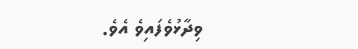ވިދާޅުވެފައިވެ އެވެ.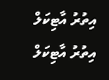އިތުރު އާޓިކަލް
އިތުރު އާޓިކަލް